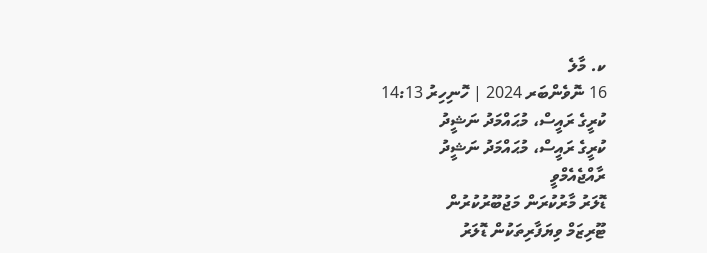ކ. މާލެ
16 ނޮވެންބަރ 2024 | ހޮނިހިރު 14:13
ކުރީގެ ރައީސް، މުޙައްމަދު ނަޝީދު
ކުރީގެ ރައީސް، މުޙައްމަދު ނަޝީދު
ރާއްޖެއެމްވީ
ޑޮލަރު މާރުކުރަން މަޖުބޫރުކުރުން
ޓޫރިޒަމް ވިޔަފާރިތަކުން ޑޮލަރު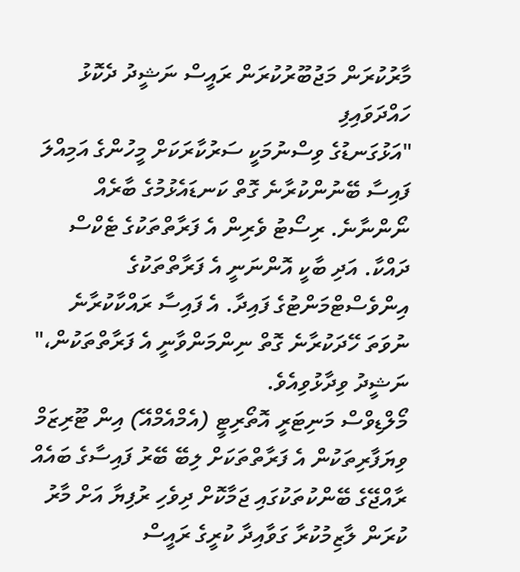މާރުކުރަން މަޖުބޫރުކުރަން ރައީސް ނަޝީދު ދެކޮޅު ހައްދަވައިފި
"އަޅުގަނޑުގެ ވިސްނުމަކީ ސަރުކާރަކަށް މީހުންގެ އަމިއްލަ ފައިސާ ބޭނުންކުރާނެ ގޮތް ކަނޑައެޅުމުގެ ބާރެއް ނޯންނާނެ. ރިސޯޓު ވެރިން އެ ފަރާތްތަކުގެ ޓެކްސް ދައްކާ. އަދި ބާކީ އޮންނަނީ އެ ފަރާތްތަކުގެ އިންވެސްޓްމަންޓުގެ ފައިދާ. އެ ފައިސާ ރައްކާކުރާނެ ނުވަތަ ހޭދަކުރާނެ ގޮތް ނިންމަންވާނީ އެ ފަރާތްތަކުން،" ނަޝީދު ވިދާޅުވިއެވެ.
މޯލްޑިވްސް މަނިޓަރީ އޮތޯރިޓީ (އެމްއެމްއޭ) އިން ޓޫރިޒަމް ވިޔަފާރިތަކުން އެ ފަރާތްތަކަށް ލިބޭ ބޭރު ފައިސާގެ ބައެއް ރާއްޖޭގެ ބޭންކުތަކުގައި ޖަމާކޮށް ދިވެހި ރުފިޔާ އަށް މާރު ކުރަން ލާޒިމުކުރާ ގަވާއިދާ ކުރީގެ ރައީސް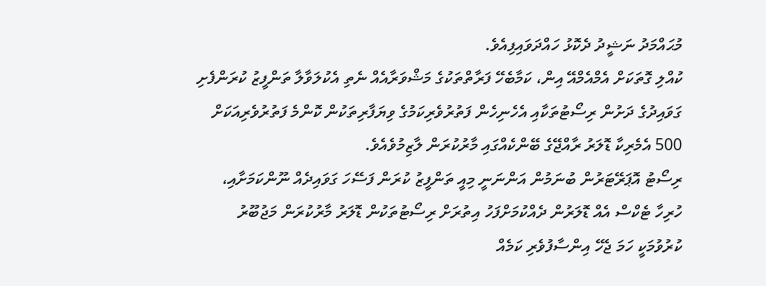މުޙައްމަދު ނަޝީދު ދެކޮޅު ހައްދަވައިފިއެވެ.
ކުއްލި ގޮތަކަށް އެމްއެމްއޭ އިން، ކަމާބެހޭ ފަރާތްތަކުގެ މަޝްވަރާއެއް ނެތި އެކުލަވާލާ ތަންފީޒު ކުރަންފެށި ގަވައިދުގެ ދަށުން ރިސޯޓުތަކާއި އެހެނިހެން ފަތުރުވެރިކަމުގެ ވިޔަފާރިތަކުން ކޮންމެ ފަތުރުވެރިއަކަށް 500 އެމެރިކާ ޑޮލަރު ރާއްޖޭގެ ބޭންކެއްގައި މާރުކުރަން ލާޒިމުވެއެވެ.
ރިސޯޓު އޮޕަރޭޓަރުން ބުނަމުން އަންނަނީ މިއީ ތަންފީޒު ކުރަން ފަސޭހަ ގަވައިދެއް ނޫންކަމަށާއި، ހުރިހާ ޓެކްސް އެއް ޑޮލަރުން ދެއްކުމަށްފަހު އިތުރަށް ރިސޯޓުތަކުން ޑޮލަރު މާރުކުރަން މަޖުބޫރު ކުރުވުމަކީ ހަމަ ޖެހޭ އިންސާފުވެރި ކަމެއް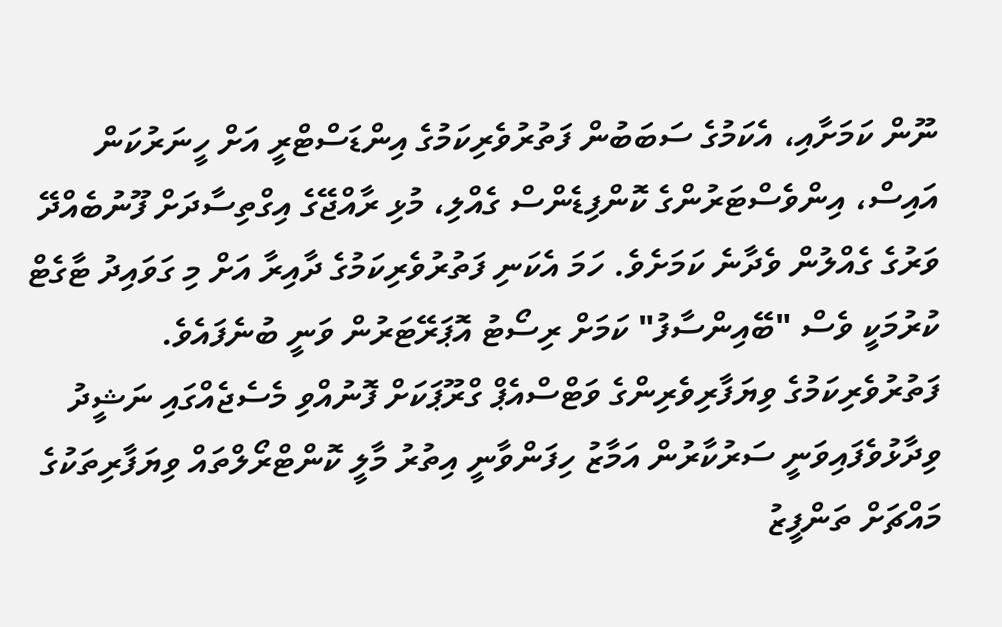ނޫން ކަމަށާއި، އެކަމުގެ ސަބަބުން ފަތުރުވެރިކަމުގެ އިންޑަސްޓްރީ އަށް ހީނަރުކަން އައިސް، އިންވެސްޓަރުންގެ ކޮންފިޑެންސް ގެއްލި، މުޅި ރާއްޖޭގެ އިގްތިސާދަށް ފޫނުބެއްދޭ ވަރުގެ ގެއްލުން ވެދާނެ ކަމަށެވެ. ހަމަ އެކަނި ފަތުރުވެރިކަމުގެ ދާއިރާ އަށް މި ގަވައިދު ޓާގެޓް ކުރުމަކީ ވެސް "ބޭއިންސާފު" ކަމަށް ރިސޯޓު އޮޕަރޭޓަރުން ވަނީ ބުނެފައެވެ.
ފަތުރުވެރިކަމުގެ ވިޔަފާރިވެރިންގެ ވަޓްސްއެޕް ގްރޫޕަކަށް ފޮނުއްވި މެސެޖެއްގައި ނަޝީދު ވިދާޅުވެފައިވަނީ ސަރުކާރުން އަމާޒު ހިފަންވާނީ އިތުރު މާލީ ކޮންޓްރޯލްތައް ވިޔަފާރިތަކުގެ މައްޗަށް ތަންފީޒު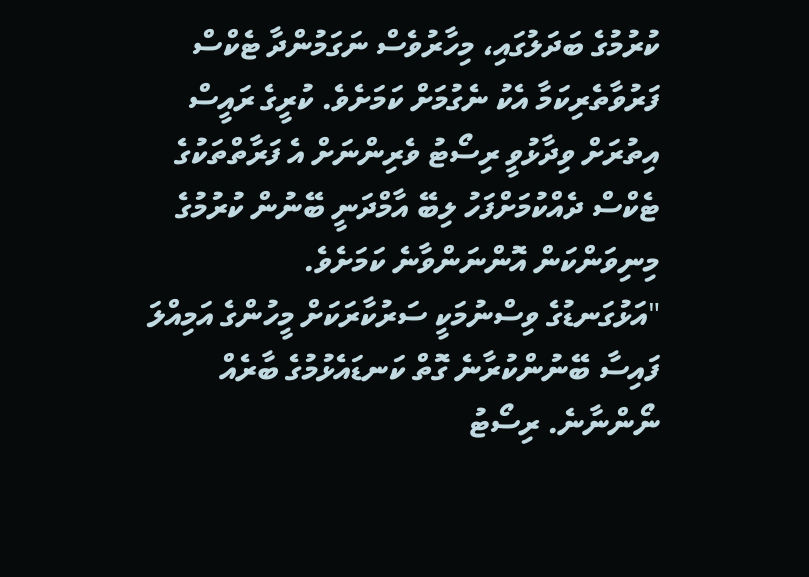ކުރުމުގެ ބަދަލުގައި، މިހާރުވެސް ނަގަމުންދާ ޓެކްސް ފަރުވާތެރިކަމާ އެކު ނެގުމަށް ކަމަށެވެ. ކުރީގެ ރައީސް އިތުރަށް ވިދާޅުވީ ރިސޯޓު ވެރިންނަށް އެ ފަރާތްތަކުގެ ޓެކްސް ދެއްކުމަށްފަހު ލިބޭ އާމްދަނީ ބޭނުން ކުރުމުގެ މިނިވަންކަން އޮންނަންވާނެ ކަމަށެވެ.
"އަޅުގަނޑުގެ ވިސްނުމަކީ ސަރުކާރަކަށް މީހުންގެ އަމިއްލަ ފައިސާ ބޭނުންކުރާނެ ގޮތް ކަނޑައެޅުމުގެ ބާރެއް ނޯންނާނެ. ރިސޯޓު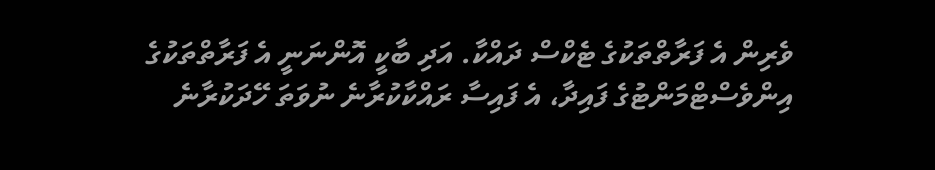ވެރިން އެ ފަރާތްތަކުގެ ޓެކްސް ދައްކާ. އަދި ބާކީ އޮންނަނީ އެ ފަރާތްތަކުގެ އިންވެސްޓްމަންޓުގެ ފައިދާ، އެ ފައިސާ ރައްކާކުރާނެ ނުވަތަ ހޭދަކުރާނެ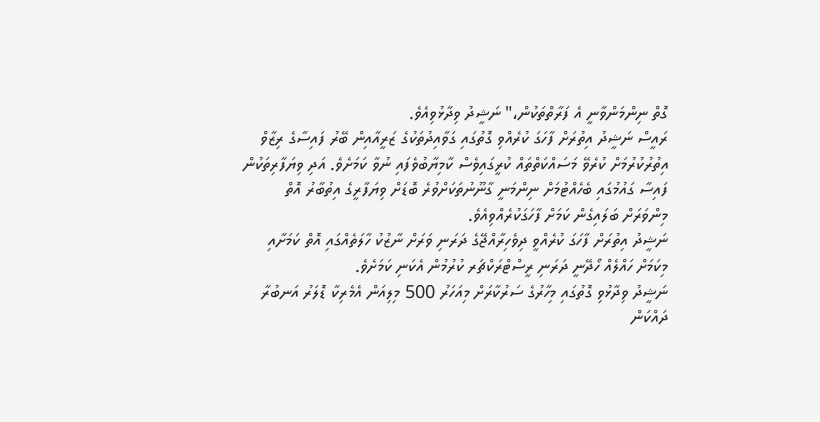ގޮތް ނިންމަންވާނީ އެ ފަރާތްތަކުން،" ނަޝީދު ވިދާޅުވިއެވެ.
ރައީސް ނަޝީދު އިތުރަށް ފާހަގަ ކުރެއްވި ގޮތުގައި ގަވާއިދުތަކުގެ ޒަރީއާއިން ބޭރު ފައިސާގެ ރިޒާވް އިތުރުކުރުމަށް ކުރެވޭ މަސައްކަތްތައް ކުރީގައިވެސް ކާމިޔާބުވެފައި ނުވާ ކަމަށެވެ. އަދި ވިޔަފާރިތަކުން ފައިސާ ގައުމުގައި ބެހެއްޓުމަށް ނިންމަނީ ގާނޫނުތަކަށްވުރެ ބޮޑަށް ވިޔަފާރީގެ އިތުބާރު އޮތް މިންވަރަށް ބަލައިގެން ކަމަށް ފާހަގަކުރެއްވިއެވެ.
ނަޝީދު އިތުރަށް ފާހަގަ ކުރެއްވީ ދިވެހިރާއްޖޭގެ ދަރަނި ވަރަށް ނާޒުކު ހާލަތެއްގައި އޮތް ކަމަށާއި މިކަމަށް ހައްލެއް ހޯދޭނީ ދަރަނި ރީސްޓްރަކްޗަރ ކުރުމުން އެކަނި ކަމަށެވެ.
ނަޝީދު ވިދާޅުވި ގޮތުގައި މިހާރުގެ ސަރުކާރަށް މިއަހަރު 500 މިލިއަން އެމެރިކާ ޑޮލަރު އަނބުރާ ދައްކަން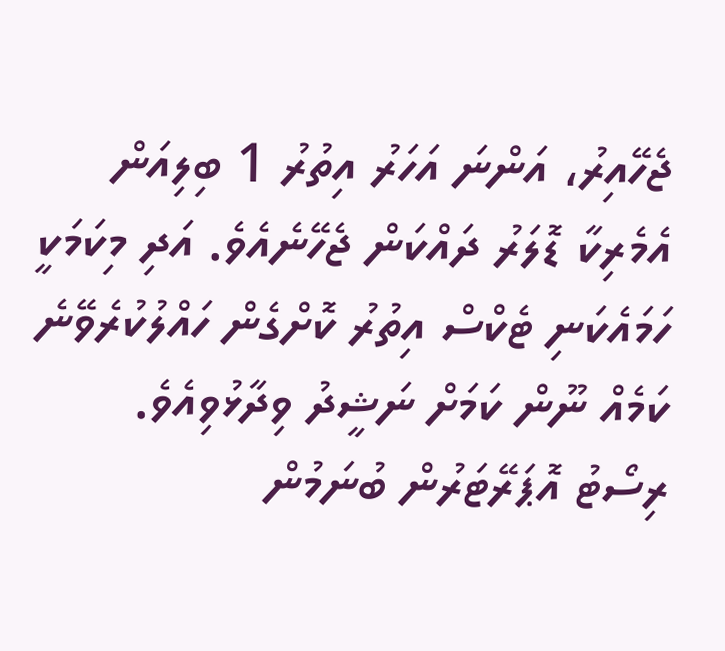ޖެހޭއިރު، އަންނަ އަހަރު އިތުރު 1 ބިލިއަން އެމެރިކާ ޑޮލަރު ދައްކަން ޖެހޭނެއެވެ. އަދި މިކަމަކީ ހަމައެކަނި ޓެކްސް އިތުރު ކޮށްގެން ހައްލުކުރެވޭނެ ކަމެއް ނޫން ކަމަށް ނަޝީދު ވިދާޅުވިއެވެ.
ރިސޯޓު އޮޕަރޭޓަރުން ބުނަމުން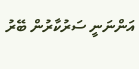އަންނަނީ ސަރުކާރުން ބޭރު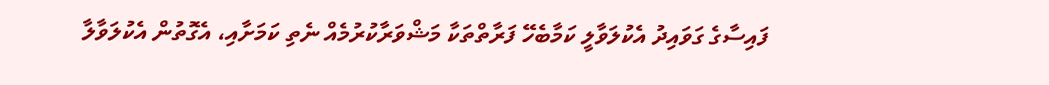ފައިސާގެ ގަވައިދު އެކުލަވާލީ ކަމާބެހޭ ފަރާތްތަކާ މަޝްވަރާކުރުމެއް ނެތި ކަމަށާއި، އެގޮތުން އެކުލަވާލާ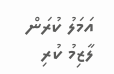އަމަލު ކުރަން ލާޒިމު ކުރި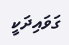ގަވައިދަކީ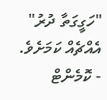"ހަގީގަތާ ދުރު" އެއްޗެއް ކަމަށެވެ.
- ކޮމެންޓް